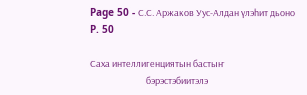Page 50 - С.С. Аржаков Уус-Алдан үлэһит дьоно
P. 50

Саха интеллигенциятын бастыҥ
                            бэрэстэбиитэлэ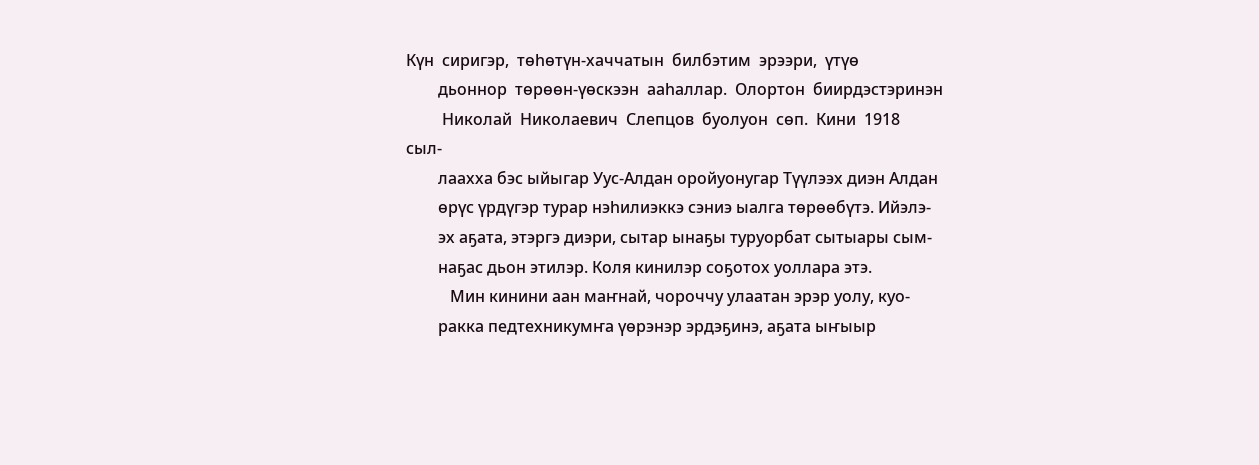Күн  сиригэр,  төһөтүн-хаччатын  билбэтим  эрээри,  үтүө
        дьоннор  төрөөн-үөскээн  ааһаллар.  Олортон  биирдэстэринэн
         Николай  Николаевич  Слепцов  буолуон  сөп.  Кини  1918  сыл-
        лаахха бэс ыйыгар Уус-Алдан оройуонугар Түүлээх диэн Алдан
        өрүс үрдүгэр турар нэһилиэккэ сэниэ ыалга төрөөбүтэ. Ийэлэ-
        эх аҕата, этэргэ диэри, сытар ынаҕы туруорбат сытыары сым-
        наҕас дьон этилэр. Коля кинилэр соҕотох уоллара этэ.
           Мин кинини аан маҥнай, чороччу улаатан эрэр уолу, куо-
        ракка педтехникумҥа үөрэнэр эрдэҕинэ, аҕата ыҥыыр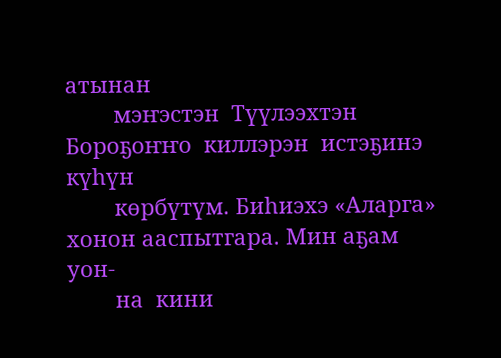атынан
        мэҥэстэн  Түүлээхтэн  Бороҕоҥҥо  киллэрэн  истэҕинэ  күһүн
        көрбүтүм. Биһиэхэ «Аларга» хонон ааспытгара. Мин аҕам уон-
        на  кини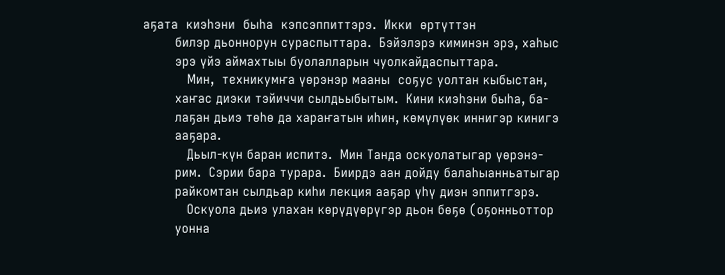аҕата  киэһэни  быһа  кэпсэппиттэрэ.  Икки  өртүттэн
        билэр дьоннорун сураспыттара.  Бэйэлэрэ киминэн эрэ, хаһыс
        эрэ үйэ аймахтыы буолалларын чуолкайдаспыттара.
           Мин,  техникумҥа үөрэнэр мааны  соҕус уолтан кыбыстан,
        хаҥас диэки тэйиччи сылдьыбытым.  Кини киэһэни быһа, ба-
        лаҕан дьиэ төһө да хараҥатын иһин, көмүлүөк иннигэр кинигэ
        ааҕара.
           Дьыл-күн баран испитэ.  Мин Танда оскуолатыгар үөрэнэ-
        рим.  Сэрии бара турара.  Биирдэ аан дойду балаһыанньатыгар
        райкомтан сылдьар киһи лекция ааҕар үһү диэн эппитгэрэ.
           Оскуола дьиэ улахан көрүдүөрүгэр дьон бөҕө (оҕонньоттор
        уонна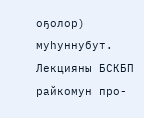оҕолор) муһуннубут. Лекцияны БСКБП райкомун про-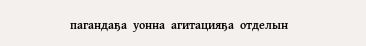пагандаҕа  уонна  агитацияҕа  отделын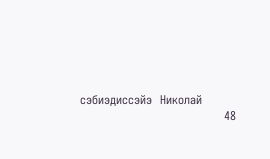сэбиэдиссэйэ  Николай
                                    48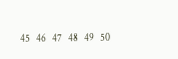45   46   47   48   49   50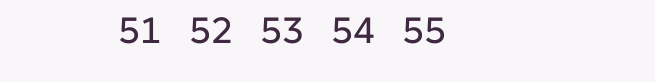51   52   53   54   55